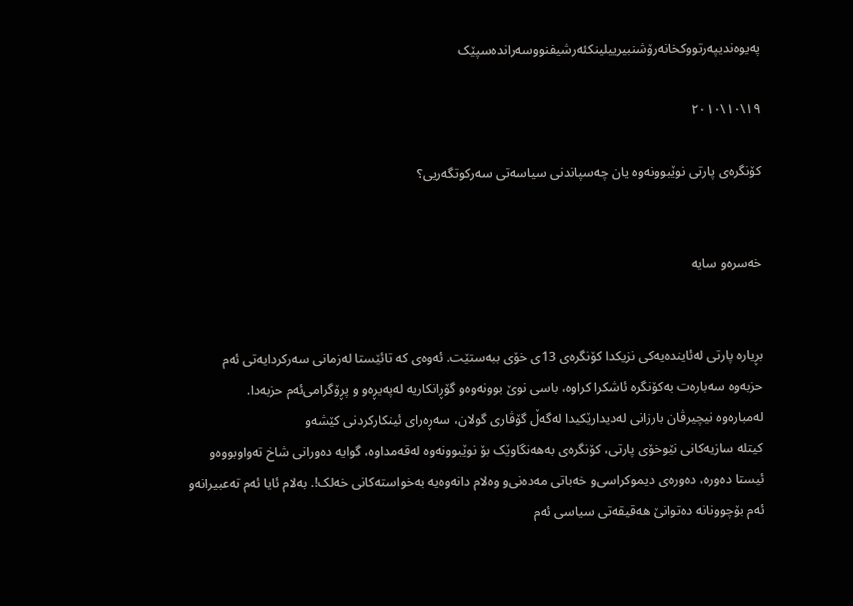په‌یوه‌ندیپه‌رتووکخانه‌رۆشنبیرییلینکئه‌رشیفنووسه‌رانده‌سپێک

١٩\١٠\٢٠١٠

کۆنگره‌ی پارتی نوێبوونه‌وه ‌یان چه‌سپاندنی سیاسه‌تی سه‌رکوتگه‌ریی؟


خه‌سره‌و سایه  ‌


بڕیاره ‌پارتی ‌له‌ئاینده‌یه‌کی ‌نزیکدا کۆنگره‌ی ‌13ی ‌خۆی ‌ببه‌ستێت. ئه‌وه‌ی‌ که ‌تائێستا له‌زمانی ‌سه‌رکردایه‌تی ‌ئه‌م حزبه‌وه ‌سه‌باره‌ت به‌کۆنگره ‌ئاشکرا کراوه‌، باسی ‌نوێ ‌بوونه‌وه‌و گۆڕانکاریه ‌له‌په‌یڕه‌و و پڕۆگرامی‌ئه‌م حزبه‌دا. له‌مباره‌وه ‌نیچیرڤان بارزانی ‌له‌دیدارێکیدا له‌گه‌ڵ گۆڤاری ‌گولان، سه‌ڕه‌رای ‌ئینکارکردنی ‌کێشه‌و کیتله ‌سازیه‌کانی ‌نێوخۆی ‌پارتی‌، کۆنگره‌ی ‌به‌هه‌نگاوێک بۆ نوێبوونه‌وه ‌له‌قه‌مداوه‌، گوایه ‌ده‌ورانی ‌شاخ ته‌واوبووه‌و ئیستا ده‌وره‌، ده‌وره‌ی ‌دیموکراسی‌و خه‌باتی ‌مه‌ده‌نی‌و وه‌لام دانه‌وه‌یه ‌به‌خواسته‌کانی ‌خه‌لک!. به‌لام ئایا ئه‌م ته‌عبیرانه‌و ئه‌م بۆچوونانه ‌ده‌توانێ ‌هه‌قیقه‌تی ‌سیاسی ‌ئه‌م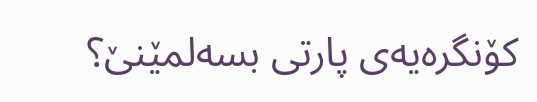کۆنگره‌یه‌ی ‌پارتی ‌بسه‌لمێنێ‌؟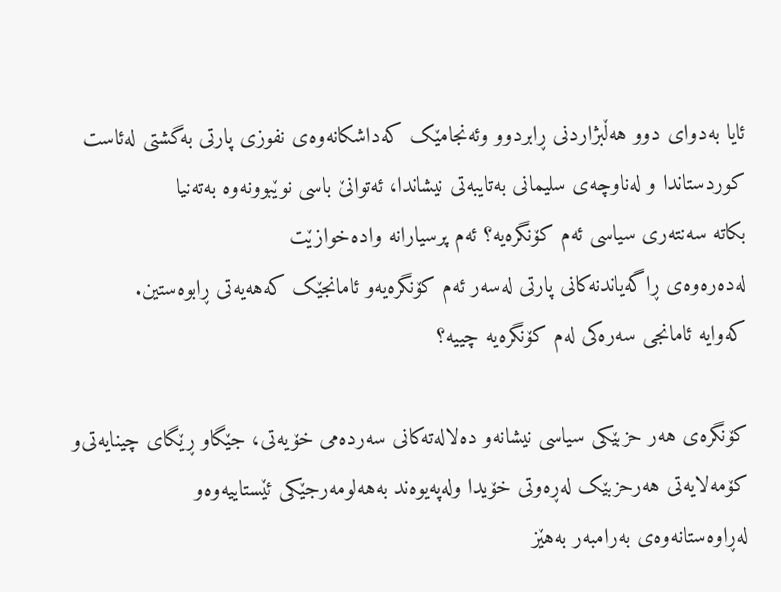ئایا به‌دوای ‌دوو هه‌ڵبژاردنی ‌ڕابردوو وئه‌نجامێک که‌داشکانه‌وه‌ی ‌نفوزی ‌پارتی ‌به‌گشتی ‌له‌ئاست کوردستاندا و له‌ناوچه‌ی ‌سلیمانی ‌به‌تایبه‌تی ‌نیشاندا، ئه‌توانێ ‌باسی ‌نوێبوونه‌وه ‌به‌ته‌نیا بکاته ‌سه‌نته‌ری ‌سیاسی ئه‌م کۆنگره‌یه‌؟ ئه‌م پرسیارانه ‌واده‌خوازێت له‌ده‌ره‌وه‌ی ‌ڕاگه‌یاندنه‌کانی ‌پارتی ‌له‌سه‌ر ئه‌م کۆنگره‌یه‌و ئامانجێک که‌هه‌یه‌تی ‌ڕابوه‌ستین. که‌وایه ‌ئامانجی ‌سه‌ره‌کی‌ له‌م کۆنگره‌یه ‌چییه‌؟

کۆنگره‌ی ‌هه‌ر حزبێکی ‌سیاسی ‌نیشانه‌و ده‌لاله‌ته‌کانی ‌سه‌رده‌می ‌خۆیه‌تی‌، جێگاو ڕێگای ‌چینایه‌تی‌و کۆمه‌لایه‌تی ‌هه‌رحزبێک له‌ڕه‌وتی ‌خۆیدا وله‌په‌یوه‌ند به‌هه‌لومه‌رجێکی ‌ئێستاییه‌وه‌و له‌ڕاوه‌ستانه‌وه‌ی ‌به‌رامبه‌ر به‌هێز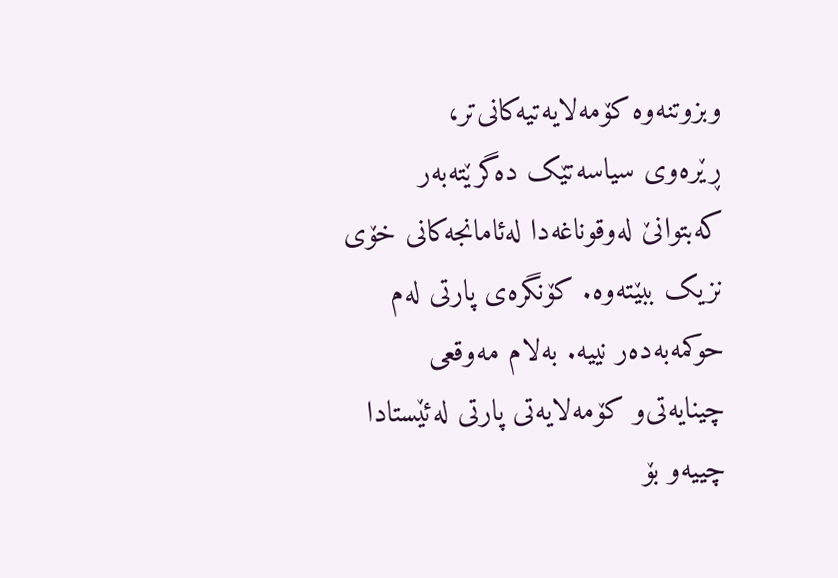وبزوتنه‌وه ‌کۆمه‌لایه‌تیه‌کانی‌تر، ڕێره‌وی ‌سیاسه‌تێک ده‌گرێته‌به‌ر که‌بتوانێ ‌له‌وقوناغه‌دا له‌ئامانجه‌کانی ‌خۆی نزیک ببێته‌وه‌. کۆنگره‌ی ‌پارتی ‌له‌م حوکمه‌به‌ده‌ر نییه‌. به‌لام مه‌وقعی‌ چینایه‌تی‌و کۆمه‌لایه‌تی ‌پارتی ‌له‌ئێستادا چییه‌و بۆ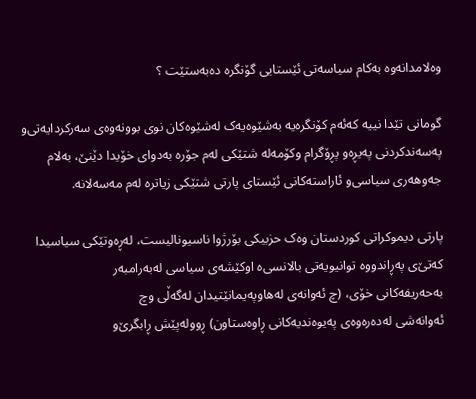وه‌لامدانه‌وه ‌به‌کام سیاسه‌تی ‌ئێستایی ‌گۆنگره ‌ده‌به‌ستێت ؟

گومانی ‌تێدا نییه ‌که‌ئه‌م کۆنگره‌یه ‌به‌شێوه‌یه‌ک له‌شێوه‌کان نوی ‌بوونه‌وه‌ی ‌سه‌رکردایه‌تی‌و په‌سه‌ندکردنی ‌په‌یڕه‌و پڕۆگرام وکۆمه‌له‌ شتێکی ‌له‌م جۆره‌ به‌دوای‌ خۆیدا دێنێ‌، به‌لام جه‌وهه‌ری ‌سیاسی‌و ئاراسته‌کانی ‌ئێستای پارتی ‌شتێکی ‌زیاتره ‌له‌م مه‌سه‌لانه‌.

پارتی ‌دیموکراتی ‌کوردستان وه‌ک حزبیکی‌ بۆرژوا ناسیونالیست، له‌ڕه‌وتێکی‌ سیاسیدا که‌تێ‌ی ‌په‌ڕاندووه‌ توانیویه‌تی ‌بالانسی‌ه اوکێشه‌ی‌ سیاسی‌ له‌به‌رامبه‌ر به‌حه‌ریفه‌کانی ‌خۆی‌، (چ ئه‌وانه‌ی ‌له‌هاوپه‌یمانێتیدان له‌گه‌ڵی وچ ئه‌وانه‌شی ‌له‌ده‌ره‌وه‌ی ‌په‌یوه‌ندیه‌کانی ‌ڕاوه‌ستاون) ڕووله‌پێش ڕابگرێ‌و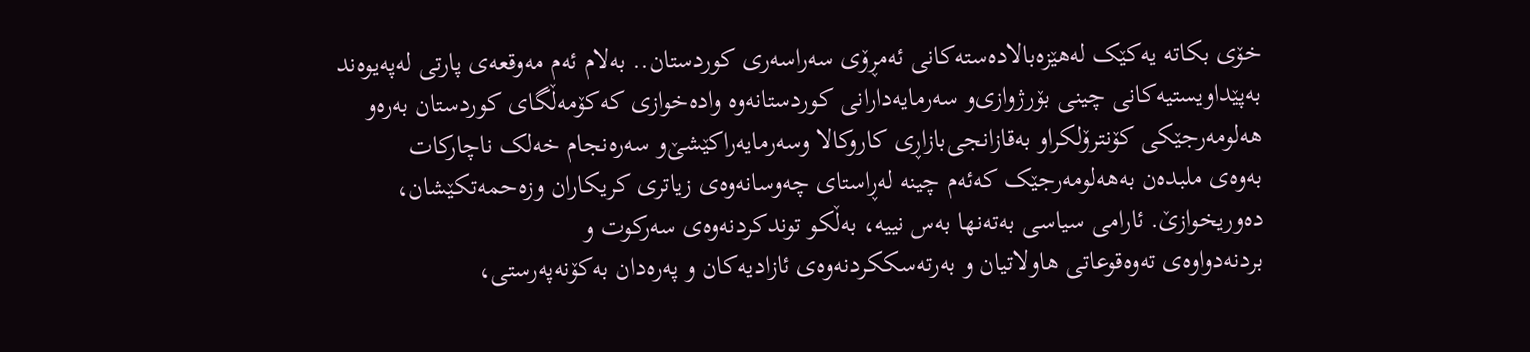خۆی ‌بکاته ‌یه‌کێک له‌هێزه‌بالاده‌سته‌کانی ‌ئه‌مڕۆی ‌سه‌راسه‌ری‌ کوردستان.. به‌لام ئه‌م مه‌وقعه‌ی ‌پارتی‌ له‌په‌یوه‌ند به‌پێداویستیه‌کانی‌ چینی ‌بۆرژوازی‌و سه‌رمایه‌دارانی ‌کوردستانه‌وه ‌واده‌خوازی ‌که‌کۆمه‌ڵگای ‌کوردستان به‌ره‌و هه‌لومه‌رجێکی‌ کۆنترۆلکراو به‌قازانجی‌بازاڕی ‌کاروکالا وسه‌رمایه‌راکێشێ‌و سه‌ره‌نجام خه‌لک ناچارکات به‌وه‌ی ‌ملبده‌ن به‌هه‌لومه‌رجێک که‌ئه‌م چینه ‌له‌ڕاستای‌ چه‌وسانه‌وه‌ی ‌زیاتری ‌کریکاران وزه‌حمه‌تکێشان، ده‌وریخوازێ‌. ئارامی ‌سیاسی ‌به‌ته‌نها به‌س نییه‌، به‌ڵکو توندکردنه‌وه‌ی ‌سه‌رکوت و بردنه‌دواوه‌ی ‌ته‌وه‌قوعاتی ‌هاولاتیان و به‌رته‌سککردنه‌وه‌ی‌ ئازادیه‌کان و په‌ره‌دان به‌کۆنه‌په‌رستی‌،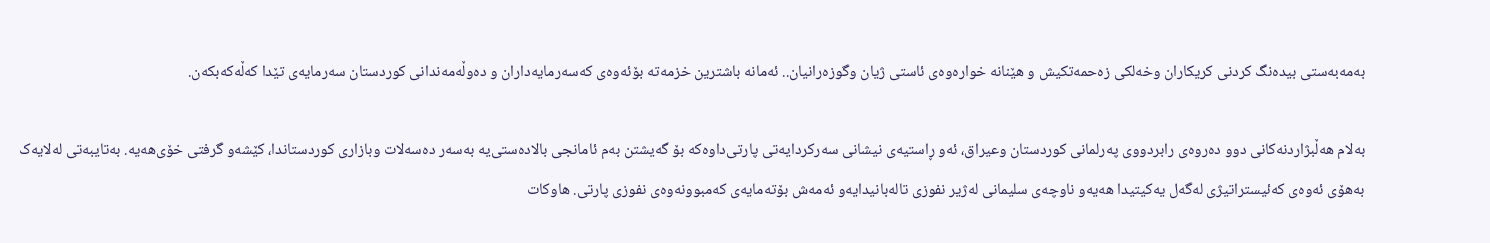به‌مه‌به‌ستی ‌بیده‌نگ کردنی ‌کریکاران وخه‌لکی ‌زه‌حمه‌تکیش و هێنانه ‌خواره‌وه‌ی ‌ئاستی ‌ژیان وگوزه‌رانیان.. ئه‌مانه‌ باشترین خزمه‌ته ‌بۆئه‌وه‌ی ‌که‌سه‌رمایه‌داران و ده‌وڵه‌مه‌ندانی ‌کوردستان سه‌رمایه‌ی ‌تێدا که‌ڵه‌که‌بکه‌ن.

به‌لام هه‌ڵبژاردنه‌کانی ‌دوو ده‌روه‌ی ‌رابردووی ‌په‌رلمانی ‌کوردستان وعیراق، ئه‌و ڕاستیه‌ی ‌نیشانی ‌سه‌رکردایه‌تی ‌پارتی‌داوه‌که ‌بۆ گه‌یشتن به‌م ئامانجی ‌بالاده‌ستی‌یه ‌به‌سه‌ر ده‌سه‌لات وبازاری ‌کوردستاندا، کێشه‌و گرفتی ‌خۆی‌هه‌یه‌. به‌تایبه‌تی ‌له‌لایه‌ک به‌هۆی ‌ئه‌وه‌ی ‌که‌ئیستراتیژی ‌له‌گه‌ل یه‌کیتیدا هه‌یه‌و ناوچه‌ی ‌سلیمانی ‌له‌ژیر نفوزی ‌تاله‌بانیدایه‌و ئه‌مه‌ش بۆته‌مایه‌ی‌ که‌مبوونه‌وه‌ی ‌نفوزی ‌پارتی‌. هاوکات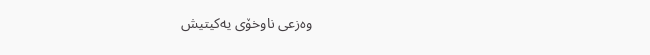وه‌زعی‌ ناوخۆی ‌یه‌کیتیش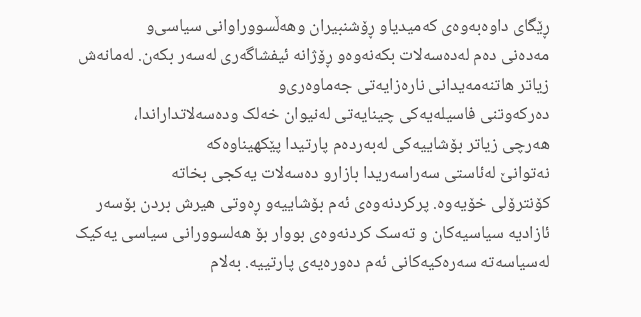ڕێگای ‌داوه‌به‌وه‌ی ‌که‌میدیاو ڕۆشنبیران وهه‌ڵسووراوانی ‌سیاسی‌و مه‌ده‌نی ‌ده‌م له‌ده‌سه‌لات بکه‌نه‌وه‌و ڕۆژانه ‌ئیفشاگه‌ری ‌له‌سه‌ر بکه‌ن. له‌مانه‌ش زیاتر هاتنه‌مه‌یدانی ‌ناره‌زایه‌تی ‌جه‌ماوه‌ری‌و ده‌رکه‌وتنی ‌فاسیله‌یه‌‌کی ‌چینایه‌تی ‌له‌نیوان خه‌لک وده‌سه‌لاتداراندا، هه‌رچی ‌زیاتر بۆشاییه‌کی ‌له‌به‌رده‌م پارتیدا پێکهیناوه‌که‌ نه‌توانێ ‌له‌ئاستی ‌سه‌راسه‌ریدا بازارو ده‌سه‌لات یه‌کجی‌ بخاته‌ کۆنترۆلی ‌خۆیه‌وه‌. پرکردنه‌وه‌ی ‌ئه‌م بۆشاییه‌و ڕه‌وتی ‌هیرش بردن بۆسه‌ر ئازادیه‌ سیاسیه‌کان و ته‌سک کردنه‌وه‌ی ‌بووار بۆ هه‌لسوورانی ‌سیاسی ‌یه‌کیک له‌سیاسه‌ته ‌سه‌ره‌کیه‌کانی ‌ئه‌م ده‌وره‌یه‌ی ‌پارتییه‌. به‌لام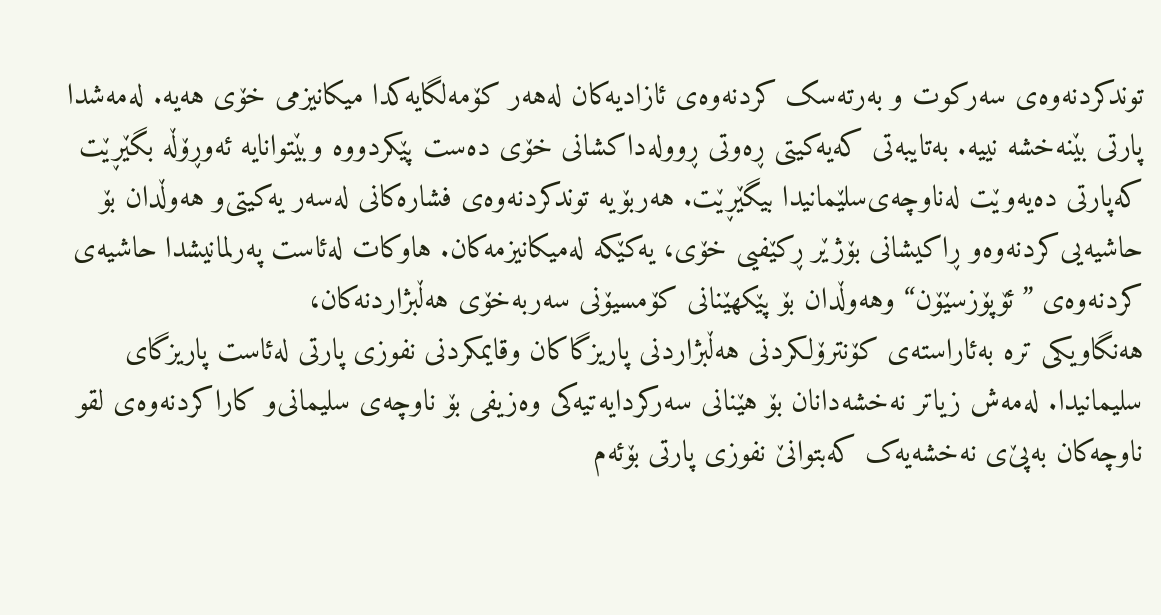توندکردنه‌وه‌ی‌ سه‌رکوت و به‌رته‌سک کردنه‌وه‌ی ‌ئازادیه‌کان له‌هه‌ر کۆمه‌لگایه‌کدا میکانیزمی‌ خۆی ‌هه‌یه‌. له‌مه‌شدا پارتی ‌بێنه‌خشه ‌نییه‌. به‌تایبه‌تی ‌که‌یه‌کیتی ‌ڕه‌وتی ‌ڕووله‌داکشانی‌ خۆی ‌ده‌ست پێکردووه‌ وبێتوانایه ‌ئه‌وڕۆڵه ‌بگێڕێت که‌پارتی ‌ده‌یه‌وێت له‌ناوچه‌ی‌سلێمانیدا بیگێڕێت. هه‌ربۆیه ‌توندکردنه‌وه‌ی ‌فشاره‌کانی ‌له‌سه‌ر یه‌کیتی‌و هه‌وڵدان بۆ حاشیه‌یی‌کردنه‌وه‌و ڕاکیشانی ‌بۆژێر ڕکێفیی ‌خۆی‌، یه‌کێکه ‌له‌میکانیزمه‌کان. هاوکات له‌ئاست په‌رلمانیشدا حاشیه‌ی کردنه‌وه‌ی ”ئۆپۆزسێۆن“ وهه‌وڵدان بۆ پێکهێنانی ‌کۆمسیۆنی ‌سه‌ربه‌خۆی ‌هه‌ڵبژاردنه‌کان، هه‌نگاویکی ‌تره ‌به‌ئاراسته‌ی ‌کۆنترۆلکردنی ‌هه‌ڵبژاردنی ‌پاریزگاکان وقایمکردنی ‌نفوزی ‌پارتی ‌له‌ئاست پاریزگای‌ سلیمانیدا. له‌مه‌ش زیاتر نه‌خشه‌دانان بۆ هێنانی‌ سه‌رکردایه‌تیه‌کی ‌وه‌زیفی ‌بۆ ناوچه‌ی ‌سلیمانی‌و کاراکردنه‌وه‌ی ‌لقو ناوچه‌کان به‌پێ‌ی ‌نه‌خشه‌یه‌ک که‌بتوانێ ‌نفوزی ‌پارتی ‌بۆئه‌م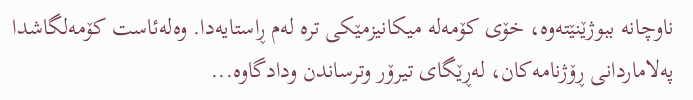ناوچانه ‌ببوژێنێته‌وه‌، خۆی ‌کۆمه‌له‌ میکانیزمێکی ‌تره ‌له‌م ڕاستایه‌دا. وه‌له‌ئاست کۆمه‌لگاشدا په‌لاماردانی ‌ڕۆژنامه‌کان، له‌ڕێگای ‌تیرۆر وترساندن ودادگاوه‌...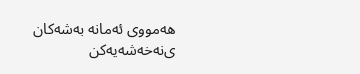هه‌مووی ئه‌مانه‌ به‌شه‌کان ی‌نه‌خه‌شه‌یه‌کن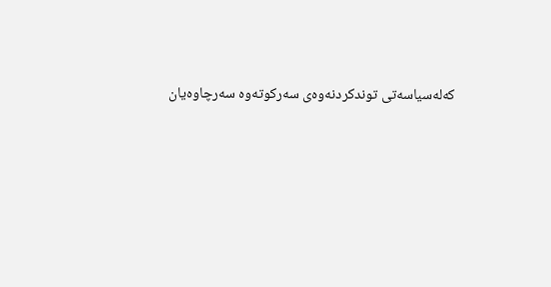که‌له‌سیاسه‌تی ‌توندکردنه‌وه‌ی ‌سه‌رکوته‌وه ‌سه‌رچاوه‌یان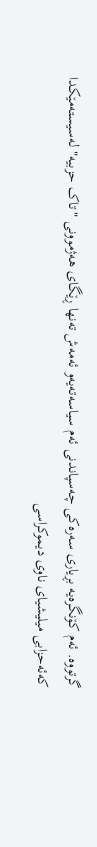گرتووه‌. ئه‌م کۆنگره‌یه ‌بڕیاری ‌سه‌ره‌کی ‌چه‌سپاندنی‌ ئه‌م سیاسه‌ته‌یه‌و ئه‌مه‌ش ته‌نها ڕێگای ‌هه‌ژموونی‌ "تاک حزبیه‌" له‌سیسته‌مێکدا که‌ئه‌حزابی ‌میلیشیای ‌ناوی ‌دیموکراسی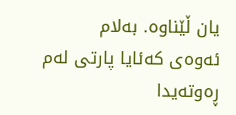یان ڵێناوه‌. به‌لام ئه‌وه‌ی ‌که‌ئایا پارتی ‌له‌م ڕه‌وته‌یدا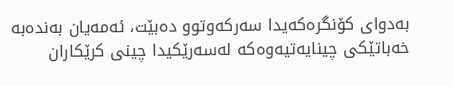به‌دوای ‌کۆنگره‌که‌یدا سه‌رکه‌وتوو ده‌بێت، ئه‌مه‌یان به‌نده‌به‌ خه‌باتێکی ‌چینایه‌تیه‌وه‌که ‌له‌سه‌رێکیدا چینی ‌کرێکاران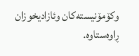وکۆمۆنیسته‌کان وئازادیخوزان ڕاوه‌ستاوه‌.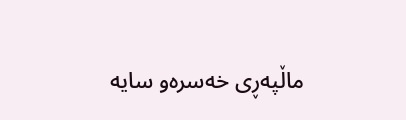ماڵپه‌ڕی خه‌سره‌و سایه‌